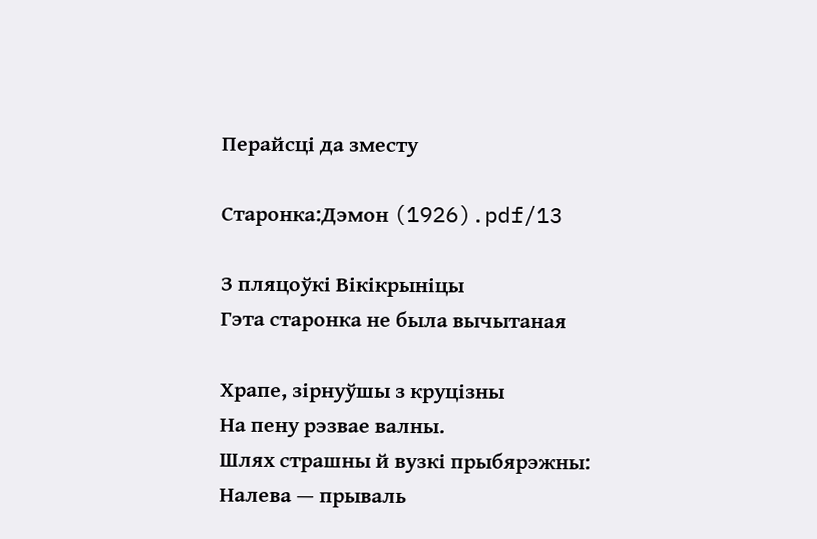Перайсці да зместу

Старонка:Дэмон (1926).pdf/13

З пляцоўкі Вікікрыніцы
Гэта старонка не была вычытаная

Храпе, зірнуўшы з круцізны
На пену рэзвае валны.
Шлях страшны й вузкі прыбярэжны:
Налева — прываль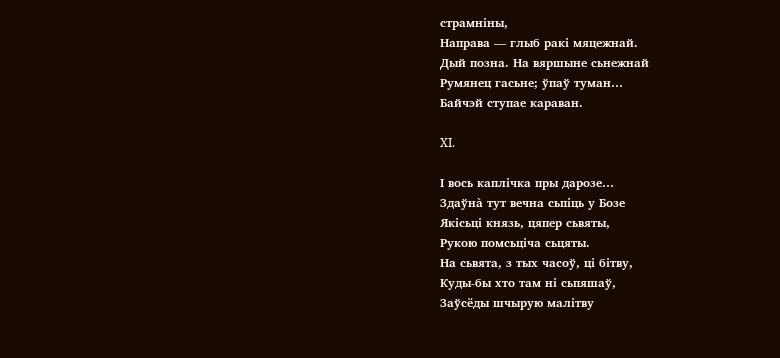страмніны,
Направа — глыб ракі мяцежнай.
Дый позна. На вяршыне сьнежнай
Румянец гасьне; ўпаў туман…
Байчэй ступае караван.

XI.

І вось каплічка пры дарозе…
Здаўна̀ тут вечна сьпіць у Бозе
Якісьці князь, цяпер сьвяты,
Рукою помсьціча сьцяты.
На сьвята, з тых часоў, ці бітву,
Куды-бы хто там ні сьпяшаў,
Заўсёды шчырую малітву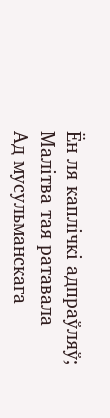Ён ля каплічкі адпраўляў;
Малітва тая ратавала
Ад мусульманскага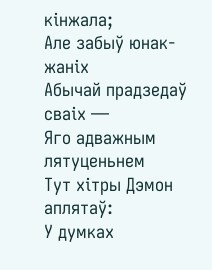кінжала;
Але забыў юнак-жаніх
Абычай прадзедаў сваіх —
Яго адважным лятуценьнем
Тут хітры Дэмон аплятаў:
У думках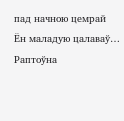пад начною цемрай
Ён маладую цалаваў…
Раптоўна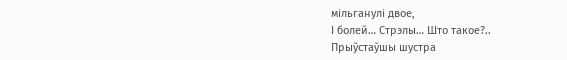мільганулі двое,
І болей… Стрэлы… Што такое?..
Прыўстаўшы шустра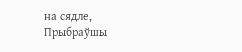на сядле,
Прыбраўшы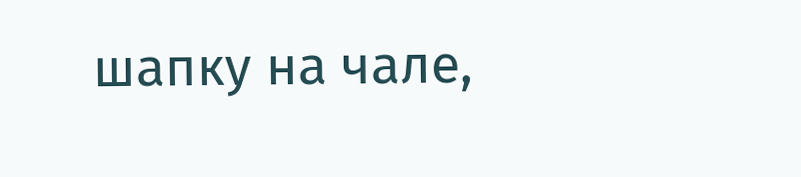шапку на чале,